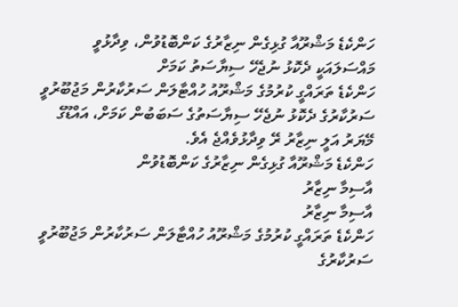ހަންކެޑެ މަޝްރޫއާ ގުޅިގެން ނިޒާރުގެ ކަންބޮޑުވުން، ވިދާޅުވީ މައްސަލައަކީ ދެކޮޅު ނުޖެހޭ ސިޔާސަތު ކަމަށް
ހަންކެޑެ ތަރައްގީ ކުރުމުގެ މަޝްރޫއު ހުއްޓާލަން ސަރުކާރުން މަޖުބޫރުވީ ސަރުކާރުގެ ދެކޮޅު ނުޖެހޭ ސިޔާސަތުގެ ސަބަބުން ކަމަށް، އައްޑޫގެ މޭޔަރު އަލީ ނިޒާރު ރޭ ވިދާޅުވެއްޖެ އެވެ.
ހަންކެޑެ މަޝްރޫއާ ގުޅިގެން ނިޒާރުގެ ކަންބޮޑުވުން
އާސިމާ ނިޒާރު
އާސިމާ ނިޒާރު
ހަންކެޑެ ތަރައްގީ ކުރުމުގެ މަޝްރޫއު ހުއްޓާލަން ސަރުކާރުން މަޖުބޫރުވީ ސަރުކާރުގެ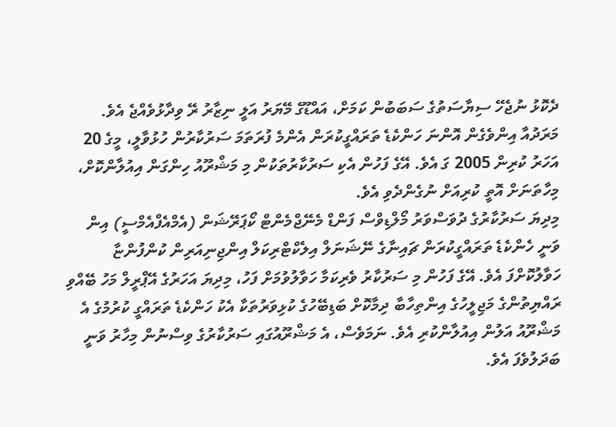ދެކޮޅު ނުޖެހޭ ސިޔާސަތުގެ ސަބަބުން ކަމަށް، އައްޑޫގެ މޭޔަރު އަލީ ނިޒާރު ރޭ ވިދާޅުވެއްޖެ އެވެ.
މަރަދުއާ އިންވެގެން އޮންނަ ހަންކެޑެ ތަރައްގީކުރަން އެންމެ ފުރަތަމަ ސަރުކާރުން ހުޅުވާލީ، މީގެ 20 އަހަރު ކުރިން 2005 ގަ އެވެ. އޭގެ ފަހުން އެކި ސަރުކާރުތަކުން މި މަޝްރޫއު ހިންގަން އިއުލާންކޮށް، މިހާތަނަށް އޮތީ ކުރިއަށް ނުގެންދެވި އެވެ.
މިދިޔަ ސަރުކާރުގެ ދުވަސްވަރު މޯލްޑިވްސް ފަންޑް މެނޭޖްމެންޓް ކޯޕަރޭޝަން (އެމްއެފްއެމްސީ) އިން ވަނީ ހެންކެޑެ ތަރައްގީކުރަން ޗައިނާގެ ނޭޝަނަލް އިލެކްޓްރިކަލް އިންޖިނިއަރިން ކުންފުންޏާ ހަވާލުކޮށްފަ އެވެ. އޭގެ ފަހުން މި ސަރުކާރު ވެރިކަމާ ހަވާލުވުމަށް ފަހު، މިދިޔަ އަހަރުގެ އޭޕްރީލް މަހު ބޭއްވި ރައްޔިތުންގެ މަޖިލީހުގެ އިންތިހާބާ ދިމާކޮށް ބަޑިބޭހުގެ ކުޅިވަރުތަކާ އެކު ހަންކެޑެ ތަރައްގީ ކުރުމުގެ އެ މަޝްރޫއު އަލުން އިއުލާންކުރި އެވެ. ނަމަވެސް، އެ މަޝްރޫއުގައި ސަރުކާރުގެ ވިސްނުން މިހާރު ވަނީ ބަދަލުވެފަ އެވެ.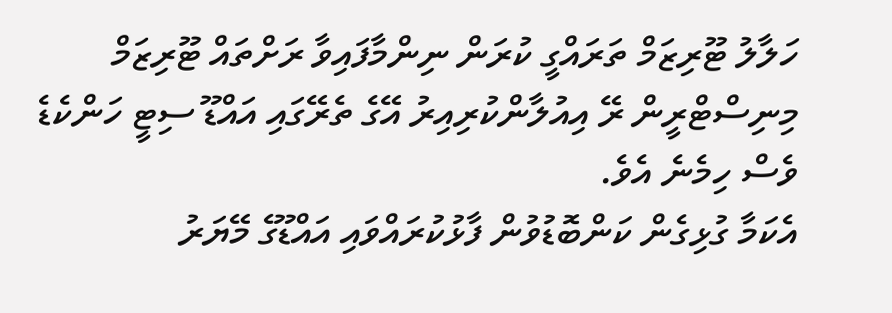ހަލާލު ޓޫރިޒަމް ތަރައްގީ ކުރަން ނިންމާފައިވާ ރަށްތައް ޓޫރިޒަމް މިނިސްޓްރީން ރޭ އިއުލާންކުރިއިރު އޭގެ ތެރޭގައި އައްޑޫ ސިޓީ ހަންކެޑެ ވެސް ހިމެނެ އެވެ.
އެކަމާ ގުޅިގެން ކަންބޮޑުވުން ފާޅުކުރައްވައި އައްޑޫގެ މޭޔަރު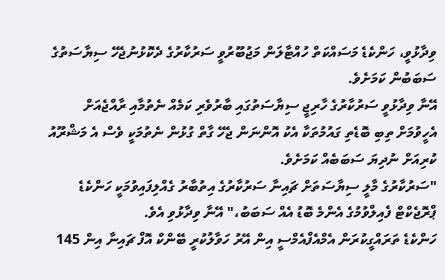ވިދާޅުވީ، ހަންކެޑެ މަސައްކަތް ހުއްޓާލަން މަޖުބޫރުވީ ސަރުކާރުގެ ދެކޮޅުނުޖެހޭ ސިޔާސަތުގެ ސަބަބުން ކަމަށެވެ.
އޭނާ ވިދާޅުވީ ސަރުކާރުގެ ހާރިޖީ ސިޔާސަތުގައި ބާރުވެރި ކަމެއް ނެތުމާއި ރާއްޖެއަށް އެހީވުމަށް ތިބި ބޮޑެތި ގައުމުތަކާ އެކު އޮންނަން ޖެހޭ ގާތް ގުޅުން ނެތުމަކީ ވެސް އެ މަޝްރޫއު ކުރިއަށް ނުދިޔަ ސަބަބެއް ކަމަށެވެ.
"ސަރުކާރުގެ މާލީ ސިޔާސަތަށް ޗައިނާ ސަރުކާރުގެ އިތުބާރު ގެއްލިފައިވުމަކީ ހަންކެޑެ ޕްރޮޖެކްޓް ފެއިލްވުމުގެ އެންމެ ބޮޑު އެއް ސަބަބު،" އޭނާ ވިދާޅުވި އެވެ.
ހަންކެޑެ ތަރައްގީކުރަން އެމްއެފްއެމްސީ އިން އޭރު ހަވާލުކުރީ ބޭންކް އޮފް ޗައިނާ އިން 145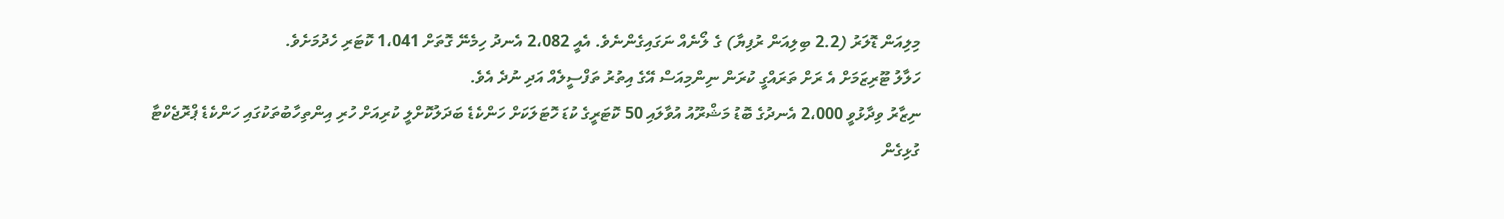މިލިއަން ޑޮލަރު (2.2 ބިލިއަން ރުފިޔާ) ގެ ލޯނެއް ނަގައިގެންނެވެ. އެއީ 2،082 އެނދު ހިމެނޭ ގޮތަށް 1،041 ކޮޓަރި ހެދުމަށެވެ.
ހަލާލު ޓޫރިޒަމަށް އެ ރަށް ތަރައްގީ ކުރަން ނިންމިއަސް އޭގެ އިތުރު ތަފްސީލެއް އަދި ނުދެ އެވެ.
ނިޒާރު ވިދާޅުވީ 2،000 އެނދުގެ ބޮޑު މަޝްރޫއު އުވާލައި 50 ކޮޓަރީގެ ކުޑަ ހޮޓަލަކަށް ހަންކެޑެ ބަދަލުކޮށްލީ ކުރިއަށް ހުރި އިންތިހާބުތަކުގައި ހަންކެޑެ ޕްރޮޖެކްޓާ ގުޅިގެން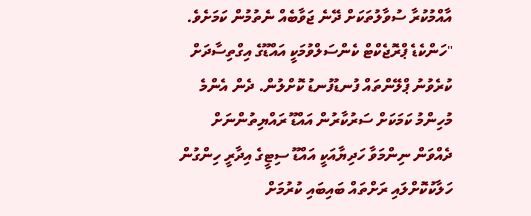އާއްމުކުރާ ސުވާލުތަކަށް ދޭނެ ޖަވާބެއް ނެތުމުން ކަމަށެވެ.
"ހަންކެޑެ ޕްރޮޖެކްޓް ކެންސަލްވުމަކީ އައްޑޫގެ އިގްތިސާދަށް ކުރެވުނު ޕްލޭންތައް ފުނޑުފުނޑު ކޮށްލުން. ދެން އެންމެ މުހިންމު ކަމަކަށް ސަރުކާރުން އައްޑޫ ރައްޔިތުންނަށް ދެއްވަން ނިންމަވާ ހަދިޔާއަކީ އައްޑޫ ސިޓީގެ އިދާރީ ހިންގުން ހަލާކުކޮށްލައި ރަށްތައް ބައިބައި ކުރުމަށް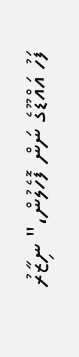ފަހު އައްޑޫގެ ނަން ފޮހެލުން،" ނިޒާރު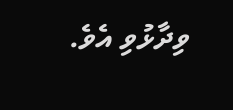ވިދާޅުވި އެވެ.